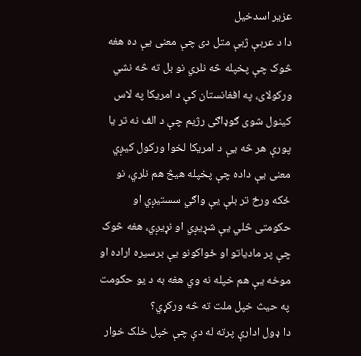عزیر اسدخیل
دا د عربې ژبې متل دی چې معنی یې ده هغه څوک چې پخپله څه نلري نو بل ته څه نشي ورکولای، په افغانستان کې د امریکا په لاس کینول شوی ګوډاګی رژیم چې د الف نه تر یا پورې هر څه یې د امریکا لخوا ورکول کیږي معنی یې داده چې پخپله هیڅ هم نلري، نو ځکه ورځ تر بلې یې واګي سستیږي او حکومتی څلي یې شړیږي او نړیږي، هغه څوک چې پر مادیاتو او ځواکونو یې برسیره اراده او موخه یې هم خپله نه وي هغه به د یو حکومت په حیث خپل ملت ته څه ورکړي؟
دا ډول ادارې پرته له دې چې خپل خلک خوار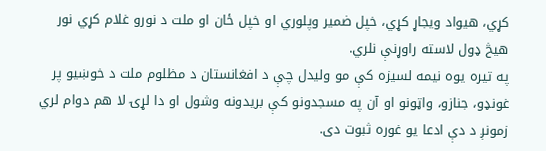کړي، هیواد ویجاړ کړي، خپل ضمیر وپلوري او خپل ځان او ملت د نورو غلام کړي نور هیڅ ډول لاسته راوړنې نلري.
په تیره یوه نیمه لسیزه کې مو ولیدل چې د افغانستان د مظلوم ملت د خوښیو پر غونډو، جنازو، واټونو او آن په مسجدونو کې بریدونه وشول او دا لړۍ لا هم دوام لري زمونږ د دې ادعا یو غوره ثبوت دی.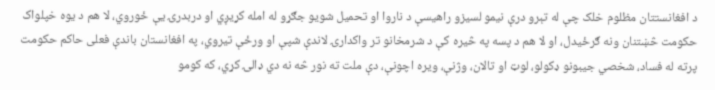د افغانستتان مظلوم خلک چې له تېرو درې نیمو لسیزو راهیسې د ناروا او تحمیل شویو جګړو له امله کړیږي او دربدرۍ یې ځوروي، لا هم د یوه خپلواک حکومت څښتنان ونه ګرځیدل، او لا هم د پسه په څیره کې د شرمخانو تر واکدارۍ لاندې شپې او ورځې تیروي، په افغانستان باندې فعلی حاکم حکومت پرته له فساد، شخصي جیبونو ډکولو، لوټ او تالان، وژنې، ویره اچونې، دې ملت ته نور څه نه دي ډالۍ کړي، که کومو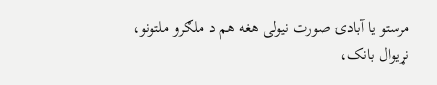مرستو یا آبادۍ صورت نیولی هغه هم د ملګرو ملتونو، نړیوال بانک،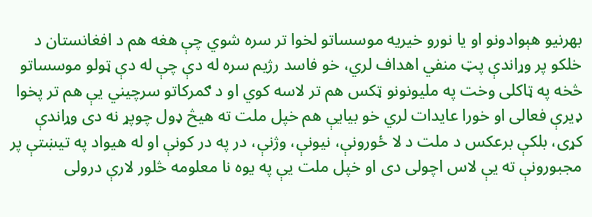بهرنیو هېوادونو او یا نورو خیریه موسساتو لخوا تر سره شوي چې هغه هم د افغانستان د خلکو پر وړاندې پټ منفي اهداف لري، خو فاسد رژیم سره له دې چې له دې ټولو موسساتو څخه په ټاکلی وخت په ملیونونو ټکس هم تر لاسه کوي او د ګمرکاتو سرچیني یې هم تر پخوا ډیرې فعالی او خورا عایدات لري خو بیايې هم خپل ملت ته هیڅ ډول چوپړ نه دی وړاندې کړی، بلکې برعکس د ملت د لا ځورونې، نیونې، وژنې، در په در کونې او له هیواد په تیښتې پر مجبورونې ته یې لاس اچولی دی او خپل ملت یې په یوه نا معلومه څلور لارې درولی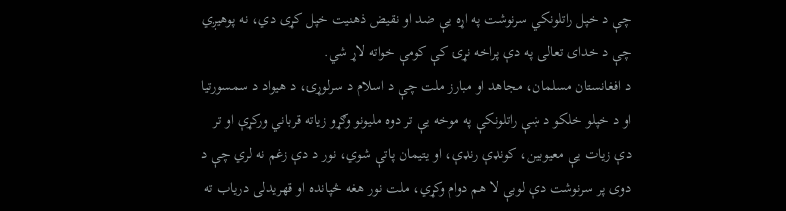چې د خپل راتلونکي سرنوشت په اړه یې ضد او نقیض ذهنیت خپل کړی دي، نه پوهیږي چې د خدای تعالی په دې پراخه نړۍ کې کومې خواته لاړ شي.
د افغانستان مسلمان، مجاهد او مبارز ملت چې د اسلام د سرلوړۍ، د هیواد د سمسورتیا او د خپلو خلکو د ښې راتلونکې په موخه یې تر دوه ملیونو وګړو زیاته قرباني ورکړې او تر دې زیات یې معیوبین، کونډې رنډې، او یتیمان پاتې شوي، نور د دې زغم نه لري چې د دوی پر سرنوشت دې لوبې لا هم دوام وکړي، ملت نور هغه څپانده او قهریدلی دریاب ته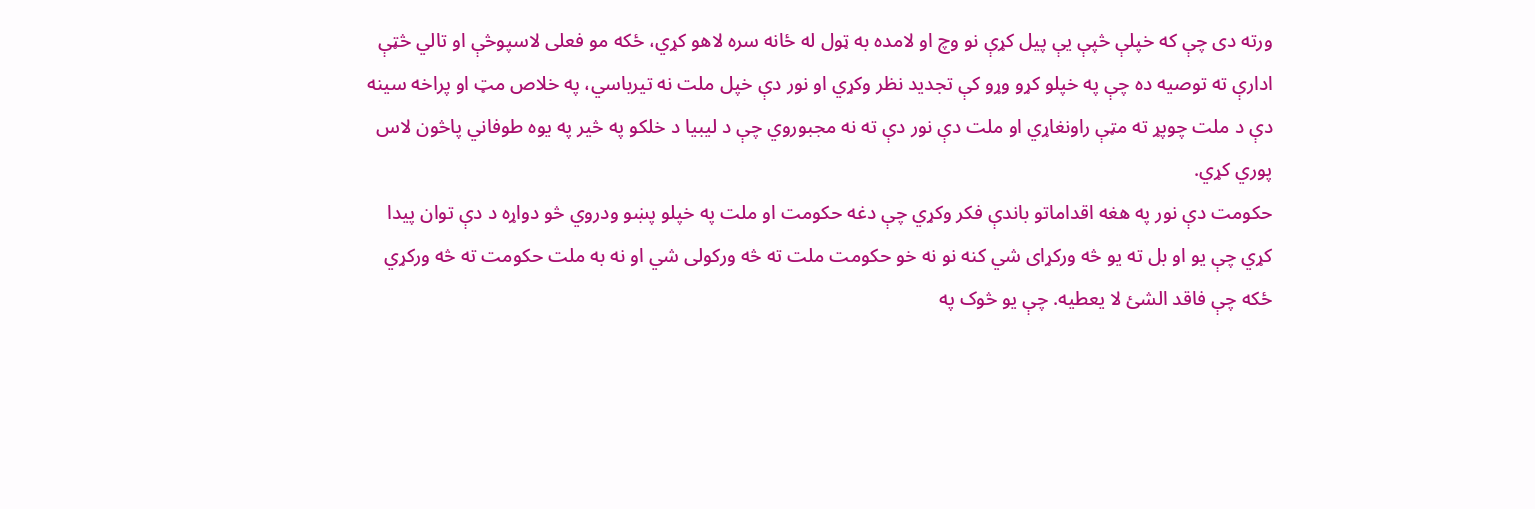ورته دی چې که خپلې څپې یې پیل کړې نو وچ او لامده به ټول له ځانه سره لاهو کړي، ځکه مو فعلی لاسپوڅې او تالي څټې ادارې ته توصیه ده چې په خپلو کړو وړو کې تجدید نظر وکړي او نور دې خپل ملت نه تیرباسي، په خلاص مټ او پراخه سینه دې د ملت چوپړ ته مټې راونغاړي او ملت دې نور دې ته نه مجبوروي چې د لیبیا د خلکو په څير په یوه طوفاني پاڅون لاس پوري کړي.
حکومت دې نور په هغه اقداماتو باندې فکر وکړي چې دغه حکومت او ملت په خپلو پښو ودروي څو دواړه د دې توان پیدا کړي چې یو او بل ته یو څه ورکړای شي کنه نو نه خو حکومت ملت ته څه ورکولی شي او نه به ملت حکومت ته څه ورکړي ځکه چې فاقد الشئ لا یعطیه. چې یو څوک په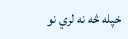خپله څه نه لري نو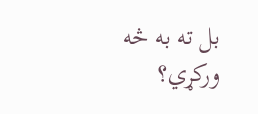بل ته به څه ورکړي؟